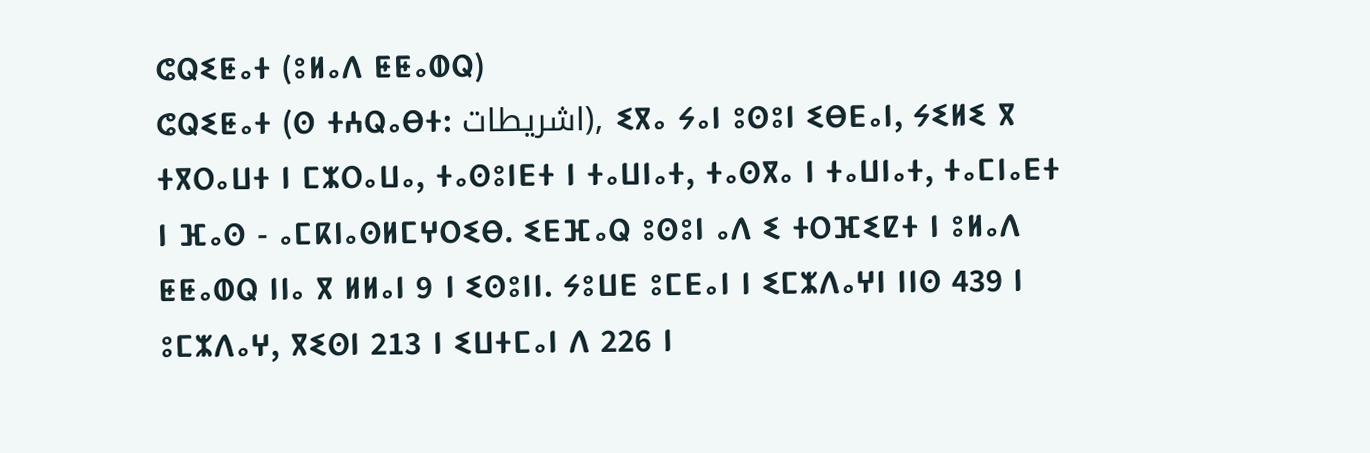ⵛⵕⵉⵟⴰⵜ (ⵓⵍⴰⴷ ⵟⵟⴰⵀⵕ)
ⵛⵕⵉⵟⴰⵜ (ⵙ ⵜⵄⵕⴰⴱⵜ: اشريطات), ⵉⴳⴰ ⵢⴰⵏ ⵓⵙⵓⵏ ⵉⴱⴹⴰⵏ, ⵢⵉⵍⵉ ⴳ ⵜⴳⵔⴰⵡⵜ ⵏ ⵎⵣⵔⴰⵡⴰ, ⵜⴰⵙⵓⵏⴹⵜ ⵏ ⵜⴰⵡⵏⴰⵜ, ⵜⴰⵙⴳⴰ ⵏ ⵜⴰⵡⵏⴰⵜ, ⵜⴰⵎⵏⴰⴹⵜ ⵏ ⴼⴰⵙ - ⴰⵎⴽⵏⴰⵙⵍⵎⵖⵔⵉⴱ. ⵉⴹⴼⴰⵕ ⵓⵙⵓⵏ ⴰⴷ ⵉ ⵜⵔⴼⵉⵇⵜ ⵏ ⵓⵍⴰⴷ ⵟⵟⴰⵀⵕ ⵏⵏⴰ ⴳ ⵍⵍⴰⵏ 9 ⵏ ⵉⵙⵓⵏⵏ. ⵢⵓⵡⴹ ⵓⵎⴹⴰⵏ ⵏ ⵉⵎⵣⴷⴰⵖⵏ ⵏⵏⵙ 439 ⵏ ⵓⵎⵣⴷⴰⵖ, ⴳⵉⵙⵏ 213 ⵏ ⵉⵡⵜⵎⴰⵏ ⴷ 226 ⵏ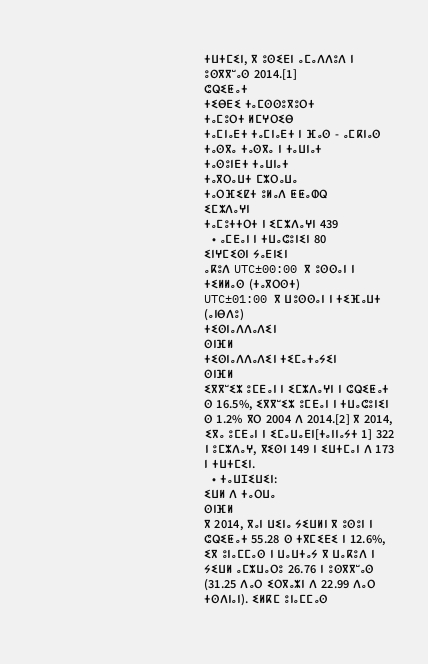ⵜⵡⵜⵎⵉⵏ, ⴳ ⵓⵙⵉⴹⵏ ⴰⵎⴰⴷⴷⵓⴷ ⵏ ⵓⵙⴳⴳⵯⴰⵙ 2014.[1]
ⵛⵕⵉⵟⴰⵜ
ⵜⵉⴱⴹⵉ ⵜⴰⵎⵙⵙⵓⴳⵓⵔⵜ
ⵜⴰⵎⵓⵔⵜ ⵍⵎⵖⵔⵉⴱ
ⵜⴰⵎⵏⴰⴹⵜ ⵜⴰⵎⵏⴰⴹⵜ ⵏ ⴼⴰⵙ - ⴰⵎⴽⵏⴰⵙ
ⵜⴰⵙⴳⴰ ⵜⴰⵙⴳⴰ ⵏ ⵜⴰⵡⵏⴰⵜ
ⵜⴰⵙⵓⵏⴹⵜ ⵜⴰⵡⵏⴰⵜ
ⵜⴰⴳⵔⴰⵡⵜ ⵎⵣⵔⴰⵡⴰ
ⵜⴰⵔⴼⵉⵇⵜ ⵓⵍⴰⴷ ⵟⵟⴰⵀⵕ
ⵉⵎⵣⴷⴰⵖⵏ
ⵜⴰⵎⵓⵜⵜⵔⵜ ⵏ ⵉⵎⵣⴷⴰⵖⵏ 439
  • ⴰⵎⴹⴰⵏ ⵏ ⵜⵡⴰⵛⵓⵏⵉⵏ 80
ⵉⵏⵖⵎⵉⵙⵏ ⵢⴰⴹⵏⵉⵏ
ⴰⴽⵓⴷ UTC±00:00 ⴳ ⵓⵙⵙⴰⵏ ⵏ ⵜⵉⵍⵍⴰⵙ (ⵜⴰⴳⵔⵙⵜ)
UTC±01:00 ⴳ ⵡⵓⵙⵙⴰⵏ ⵏ ⵜⵉⴼⴰⵡⵜ (ⴰⵏⴱⴷⵓ)
ⵜⵉⵙⵏⴰⴷⴷⴰⴷⵉⵏ
ⵙⵏⴼⵍ
ⵜⵉⵙⵏⴰⴷⴷⴰⴷⵉⵏ ⵜⵉⵎⴰⵜⴰⵢⵉⵏ
ⵙⵏⴼⵍ
ⵉⴳⴳⵯⵉⵣ ⵓⵎⴹⴰⵏ ⵏ ⵉⵎⵣⴷⴰⵖⵏ ⵏ ⵛⵕⵉⵟⴰⵜ ⵙ 16.5%, ⵉⴳⴳⵯⵉⵣ ⵓⵎⴹⴰⵏ ⵏ ⵜⵡⴰⵛⵓⵏⵉⵏ ⵙ 1.2% ⴳⵔ 2004 ⴷ 2014.[2] ⴳ 2014, ⵉⴳⴰ ⵓⵎⴹⴰⵏ ⵏ ⵉⵎⴰⵡⴰⴹⵏ[ⵜⴰⵏⵏⴰⵢⵜ 1] 322 ⵏ ⵓⵎⵣⴷⴰⵖ, ⴳⵉⵙⵏ 149 ⵏ ⵉⵡⵜⵎⴰⵏ ⴷ 173 ⵏ ⵜⵡⵜⵎⵉⵏ.
  • ⵜⴰⵡⵊⵉⵡⵉⵏ:
ⵉⵡⵍ ⴷ ⵜⴰⵔⵡⴰ
ⵙⵏⴼⵍ
ⴳ 2014, ⴳⴰⵏ ⵡⵉⵏⴰ ⵢⵉⵡⵍⵏ ⴳ ⵓⵙⵓⵏ ⵏ ⵛⵕⵉⵟⴰⵜ 55.28 ⵙ ⵜⴳⵎⵉⴹⵉ ⵏ 12.6%, ⵉⴳ ⵓⵏⴰⵎⵎⴰⵙ ⵏ ⵡⴰⵡⵜⴰⵢ ⴳ ⵡⴰⴽⵓⴷ ⵏ ⵢⵉⵡⵍ ⴰⵎⵣⵡⴰⵔⵓ 26.76 ⵏ ⵓⵙⴳⴳⵯⴰⵙ (31.25 ⴷⴰⵔ ⵉⵔⴳⴰⵣⵏ ⴷ 22.99 ⴷⴰⵔ ⵜⵙⴷⵏⴰⵏ). ⵉⵍⴽⵎ ⵓⵏⴰⵎⵎⴰⵙ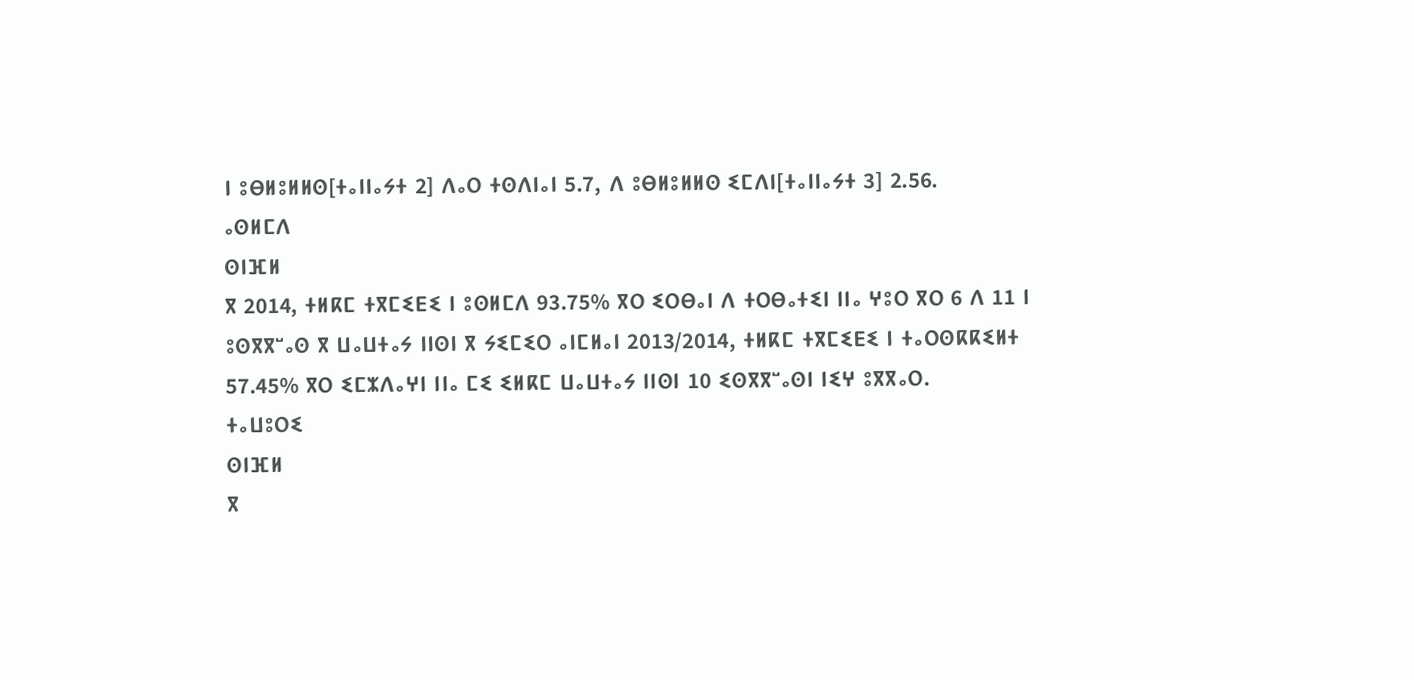ⵏ ⵓⴱⵍⵓⵍⵍⵙ[ⵜⴰⵏⵏⴰⵢⵜ 2] ⴷⴰⵔ ⵜⵙⴷⵏⴰⵏ 5.7, ⴷ ⵓⴱⵍⵓⵍⵍⵙ ⵉⵎⴷⵏ[ⵜⴰⵏⵏⴰⵢⵜ 3] 2.56.
ⴰⵙⵍⵎⴷ
ⵙⵏⴼⵍ
ⴳ 2014, ⵜⵍⴽⵎ ⵜⴳⵎⵉⴹⵉ ⵏ ⵓⵙⵍⵎⴷ 93.75% ⴳⵔ ⵉⵔⴱⴰⵏ ⴷ ⵜⵔⴱⴰⵜⵉⵏ ⵏⵏⴰ ⵖⵓⵔ ⴳⵔ 6 ⴷ 11 ⵏ ⵓⵙⴳⴳⵯⴰⵙ ⴳ ⵡⴰⵡⵜⴰⵢ ⵏⵏⵙⵏ ⴳ ⵢⵉⵎⵉⵔ ⴰⵏⵎⵍⴰⵏ 2013/2014, ⵜⵍⴽⵎ ⵜⴳⵎⵉⴹⵉ ⵏ ⵜⴰⵔⵙⴽⴽⵉⵍⵜ 57.45% ⴳⵔ ⵉⵎⵣⴷⴰⵖⵏ ⵏⵏⴰ ⵎⵉ ⵉⵍⴽⵎ ⵡⴰⵡⵜⴰⵢ ⵏⵏⵙⵏ 10 ⵉⵙⴳⴳⵯⴰⵙⵏ ⵏⵉⵖ ⵓⴳⴳⴰⵔ.
ⵜⴰⵡⵓⵔⵉ
ⵙⵏⴼⵍ
ⴳ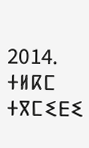2014. ⵜⵍⴽⵎ ⵜⴳⵎⵉⴹⵉ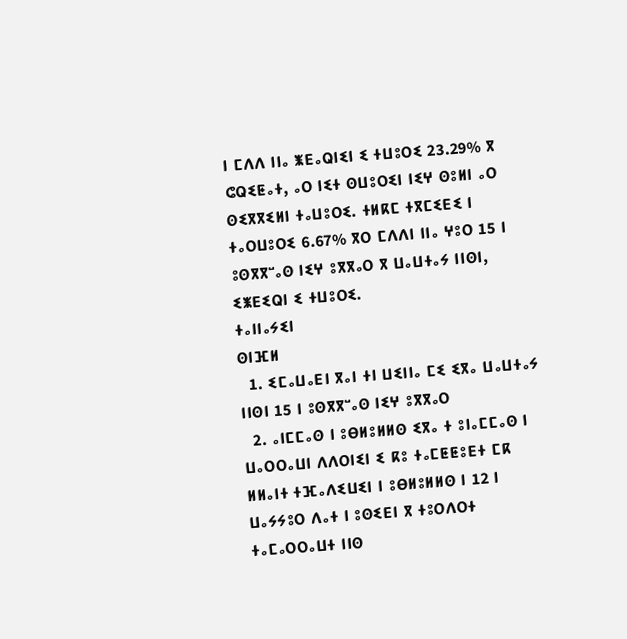ⵏ ⵎⴷⴷ ⵏⵏⴰ ⵥⴹⴰⵕⵏⵉⵏ ⵉ ⵜⵡⵓⵔⵉ 23.29% ⴳ ⵛⵕⵉⵟⴰⵜ, ⴰⵔ ⵏⵉⵜ ⵙⵡⵓⵔⵉⵏ ⵏⵉⵖ ⵙⵓⵍⵏ ⴰⵔ ⵙⵉⴳⴳⵉⵍⵏ ⵜⴰⵡⵓⵔⵉ. ⵜⵍⴽⵎ ⵜⴳⵎⵉⴹⵉ ⵏ ⵜⴰⵔⵡⵓⵔⵉ 6.67% ⴳⵔ ⵎⴷⴷⵏ ⵏⵏⴰ ⵖⵓⵔ 15 ⵏ ⵓⵙⴳⴳⵯⴰⵙ ⵏⵉⵖ ⵓⴳⴳⴰⵔ ⴳ ⵡⴰⵡⵜⴰⵢ ⵏⵏⵙⵏ, ⵉⵥⴹⵉⵕⵏ ⵉ ⵜⵡⵓⵔⵉ.
ⵜⴰⵏⵏⴰⵢⵉⵏ
ⵙⵏⴼⵍ
  1. ⵉⵎⴰⵡⴰⴹⵏ ⴳⴰⵏ ⵜⵏ ⵡⵉⵏⵏⴰ ⵎⵉ ⵉⴳⴰ ⵡⴰⵡⵜⴰⵢ ⵏⵏⵙⵏ 15 ⵏ ⵓⵙⴳⴳⵯⴰⵙ ⵏⵉⵖ ⵓⴳⴳⴰⵔ
  2. ⴰⵏⵎⵎⴰⵙ ⵏ ⵓⴱⵍⵓⵍⵍⵙ ⵉⴳⴰ ⵜ ⵓⵏⴰⵎⵎⴰⵙ ⵏ ⵡⴰⵔⵔⴰⵡⵏ ⴷⴷⵔⵏⵉⵏ ⵉ ⴽⵓ ⵜⴰⵎⵟⵟⵓⴹⵜ ⵎⴽ ⵍⵍⴰⵏⵜ ⵜⴼⴰⴷⵉⵡⵉⵏ ⵏ ⵓⴱⵍⵓⵍⵍⵙ ⵏ 12 ⵏ ⵡⴰⵢⵢⵓⵔ ⴷⴰⵜ ⵏ ⵓⵙⵉⴹⵏ ⴳ ⵜⵓⵔⴷⵔⵜ ⵜⴰⵎⴰⵔⵔⴰⵡⵜ ⵏⵏⵙ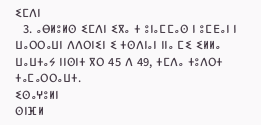ⵉⵎⴷⵏ
  3. ⴰⴱⵍⵓⵍⵙ ⵉⵎⴷⵏ ⵉⴳⴰ ⵜ ⵓⵏⴰⵎⵎⴰⵙ ⵏ ⵓⵎⴹⴰⵏ ⵏ ⵡⴰⵔⵔⴰⵡⵏ ⴷⴷⵔⵏⵉⵏ ⵉ ⵜⵙⴷⵏⴰⵏ ⵏⵏⴰ ⵎⵉ ⵉⵍⵍⴰ ⵡⴰⵡⵜⴰⵢ ⵏⵏⵙⵏⵜ ⴳⵔ 45 ⴷ 49, ⵜⵎⴷⴰ ⵜⵓⴷⵔⵜ ⵜⴰⵎⴰⵔⵔⴰⵡⵜ.
ⵉⵙⴰⵖⵓⵍⵏ
ⵙⵏⴼⵍ